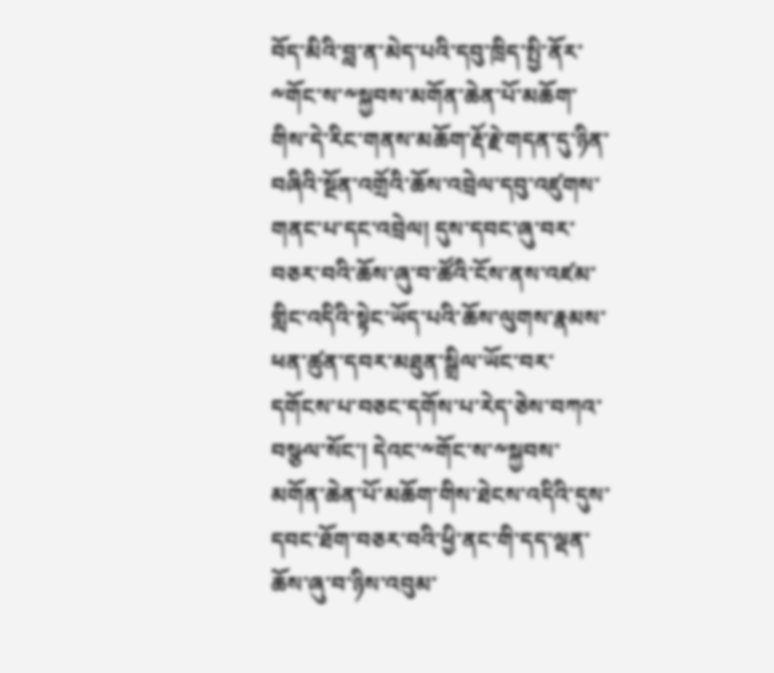བོད་མིའི་བླ་ན་མེད་པའི་དབུ་ཁྲིད་སྤྱི་ནོར་༸གོང་ས་༸སྐྱབས་མགོན་ཆེན་པོ་མཆོག་གིས་དེ་རིང་གནས་མཆོག་རྡོ་རྗེ་གདན་དུ་ཉིན་བཞིའི་སྔོན་འགྲོའི་ཆོས་འབྲེལ་དབུ་འཛུགས་གནང་པ་དང་འབྲེལ། དུས་དབང་ཞུ་བར་བཅར་བའི་ཆོས་ཞུ་བ་ཚོའི་ངོས་ནས་འཛམ་གླིང་འདིའི་སྟེང་ཡོད་པའི་ཆོས་ལུགས་རྣམས་ཕན་ཚུན་དབར་མཐུན་སྒྲིལ་ཡོང་བར་དགོངས་པ་བཅང་དགོས་པ་རེད་ཅེས་བཀའ་བསྩལ་སོང་། དེའང་༸གོང་ས་༸སྐྱབས་མགོན་ཆེན་པོ་མཆོག་གིས་ཐེངས་འདིའི་དུས་དབང་ཐོག་བཅར་བའི་ཕྱི་ནང་གི་དད་ལྡན་ཆོས་ཞུ་བ་ཉིས་འབུམ་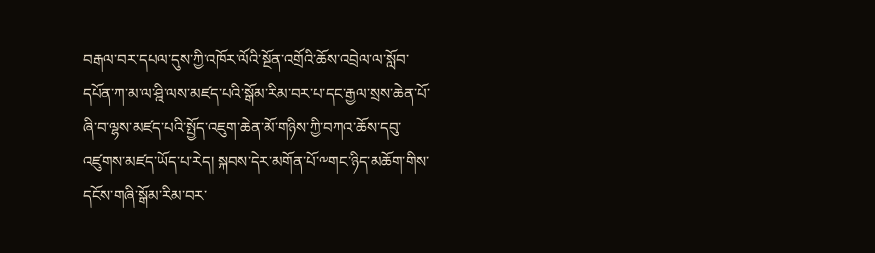བརྒལ་བར་དཔལ་དུས་ཀྱི་འཁོར་ལོའི་སྔོན་འགྲོའི་ཆོས་འབྲེལ་ལ་སློབ་དཔོན་ཀ་མ་ལ་ཤྰི་ལས་མཛད་པའི་སྒོམ་རིམ་བར་པ་དང་རྒྱལ་སྲས་ཆེན་པོ་ཞི་བ་ལྷས་མཛད་པའི་སྤྱོད་འཇུག་ཆེན་མོ་གཉིས་ཀྱི་བཀའ་ཆོས་དབུ་འཛུགས་མཛད་ཡོད་པ་རེད། སྐབས་དེར་མགོན་པོ་༸གང་ཉིད་མཆོག་གིས་དངོས་གཞི་སྒོམ་རིམ་བར་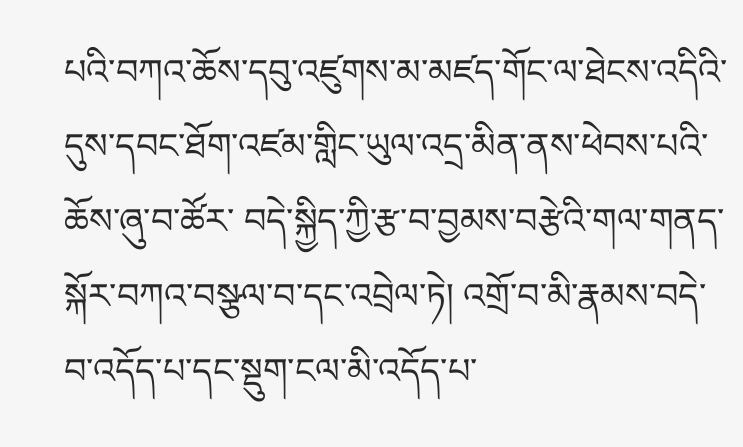པའི་བཀའ་ཆོས་དབུ་འཛུགས་མ་མཛད་གོང་ལ་ཐེངས་འདིའི་དུས་དབང་ཐོག་འཛམ་གླིང་ཡུལ་འདྲ་མིན་ནས་ཕེབས་པའི་ཆོས་ཞུ་བ་ཚོར་ བདེ་སྐྱིད་ཀྱི་རྩ་བ་བྱམས་བརྩེའི་གལ་གནད་སྐོར་བཀའ་བསྩལ་བ་དང་འབྲེལ་ཏེ། འགྲོ་བ་མི་རྣམས་བདེ་བ་འདོད་པ་དང་སྡུག་ངལ་མི་འདོད་པ་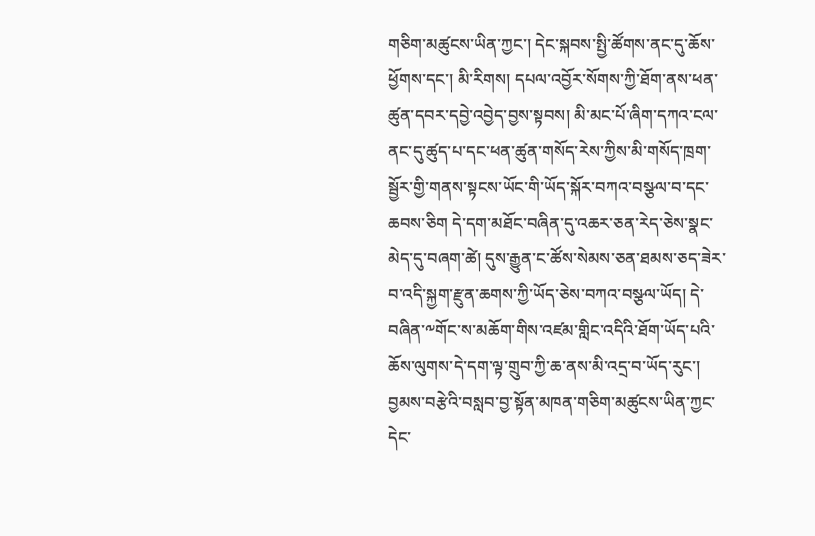གཅིག་མཚུངས་ཡིན་ཀྱང་། དེང་སྐབས་སྤྱི་ཚོགས་ནང་དུ་ཆོས་ཕྱོགས་དང་། མི་རིགས། དཔལ་འབྱོར་སོགས་ཀྱི་ཐོག་ནས་ཕན་ཚུན་དབར་དབྱེ་འབྱེད་བྱས་སྟབས། མི་མང་པོ་ཞིག་དཀའ་ངལ་ནང་དུ་ཚུད་པ་དང་ཕན་ཚུན་གསོད་རེས་ཀྱིས་མི་གསོད་ཁྲག་སྦྱོར་གྱི་གནས་སྟངས་ཡོང་གི་ཡོད་སྐོར་བཀའ་བསྩལ་བ་དང་ཆབས་ཅིག དེ་དག་མཐོང་བཞིན་དུ་འཆར་ཅན་རེད་ཅེས་སྣང་མེད་དུ་བཞག་ཚེ། དུས་རྒྱུན་ང་ཚོས་སེམས་ཅན་ཐམས་ཅད་ཟེར་བ་འདི་སྐྱག་རྫུན་ཆགས་ཀྱི་ཡོད་ཅེས་བཀའ་བསྩལ་ཡོད། དེ་བཞིན་༸གོང་ས་མཆོག་གིས་འཛམ་གླིང་འདིའི་ཐོག་ཡོད་པའི་ཆོས་ལུགས་དེ་དག་ལྟ་གྲུབ་ཀྱི་ཆ་ནས་མི་འདྲ་བ་ཡོད་རུང་། བྱམས་བརྩེའི་བསླབ་བྱ་སྟོན་མཁན་གཅིག་མཚུངས་ཡིན་ཀྱང་དེང་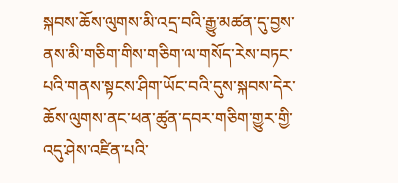སྐབས་ཆོས་ལུགས་མི་འདྲ་བའི་རྒྱུ་མཚན་དུ་བྱས་ནས་མི་གཅིག་གིས་གཅིག་ལ་གསོད་རེས་བཏང་པའི་གནས་སྟངས་ཤིག་ཡོང་བའི་དུས་སྐབས་དེར་ཆོས་ལུགས་ནང་ཕན་ཚུན་དབར་གཅིག་གྱུར་གྱི་འདུ་ཤེས་འཛིན་པའི་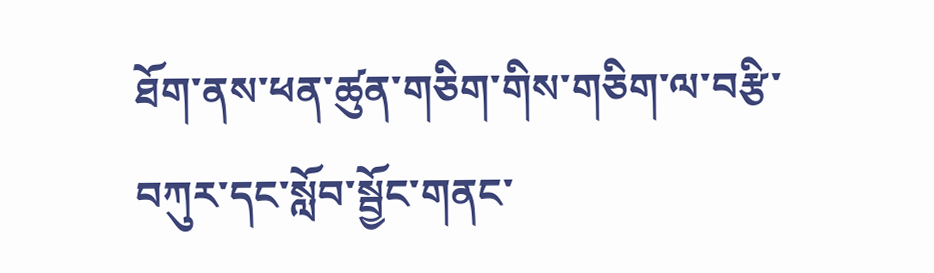ཐོག་ནས་ཕན་ཚུན་གཅིག་གིས་གཅིག་ལ་བརྩི་བཀུར་དང་སློབ་སྦྱོང་གནང་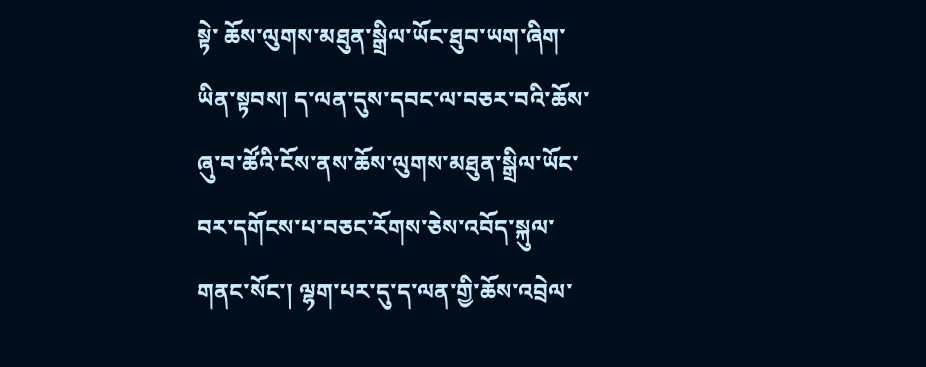སྟེ་ ཆོས་ལུགས་མཐུན་སྒྲིལ་ཡོང་ཐུབ་ཡག་ཞིག་ཡིན་སྟབས། ད་ལན་དུས་དབང་ལ་བཅར་བའི་ཆོས་ཞུ་བ་ཚོའི་ངོས་ནས་ཆོས་ལུགས་མཐུན་སྒྲིལ་ཡོང་བར་དགོངས་པ་བཅང་རོགས་ཅེས་འབོད་སྐུལ་གནང་སོང་། ལྷག་པར་དུ་ད་ལན་གྱི་ཆོས་འབྲེལ་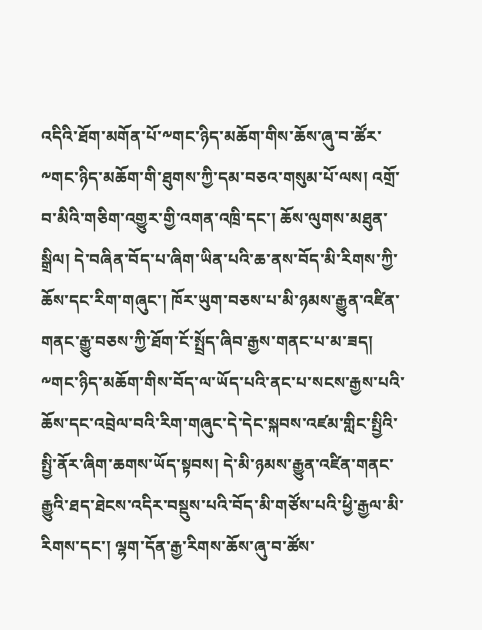འདིའི་ཐོག་མགོན་པོ་༸གང་ཉིད་མཆོག་གིས་ཆོས་ཞུ་བ་ཚོར་༸གང་ཉིད་མཆོག་གི་ཐུགས་ཀྱི་དམ་བཅའ་གསུམ་པོ་ལས། འགྲོ་བ་མིའི་གཅིག་འགྱུར་གྱི་འགན་འཁྲི་དང་། ཆོས་ལུགས་མཐུན་སྒྲིལ། དེ་བཞིན་བོད་པ་ཞིག་ཡིན་པའི་ཆ་ནས་བོད་མི་རིགས་ཀྱི་ཆོས་དང་རིག་གཞུང་། ཁོར་ཡུག་བཅས་པ་མི་ཉམས་རྒྱུན་འཛིན་གནང་རྒྱུ་བཅས་ཀྱི་ཐོག་ངོ་སྤྲོད་ཞིབ་རྒྱས་གནང་པ་མ་ཟད། ༸གང་ཉིད་མཆོག་གིས་བོད་ལ་ཡོད་པའི་ནང་པ་སངས་རྒྱས་པའི་ཆོས་དང་འབྲེལ་བའི་རིག་གཞུང་དེ་དེང་སྐབས་འཛམ་གླིང་སྤྱིའི་སྤྱི་ནོར་ཞིག་ཆགས་ཡོད་སྟབས། དེ་མི་ཉམས་རྒྱུན་འཛིན་གནང་རྒྱུའི་ཐད་ཐེངས་འདིར་བསྡུས་པའི་བོད་མི་གཙོས་པའི་ཕྱི་རྒྱལ་མི་རིགས་དང་། ལྷག་དོན་རྒྱ་རིགས་ཆོས་ཞུ་བ་ཚོས་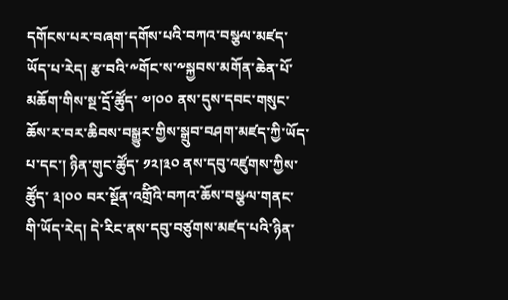དགོངས་པར་བཞག་དགོས་པའི་བཀའ་བསྩལ་མཛད་ཡོད་པ་རེད། རྩ་བའི་༸གོང་ས་༸སྐྱབས་མགོན་ཆེན་པོ་མཆོག་གིས་སྔ་དྲོ་ཚོུད་ ༧།༠༠ ནས་དུས་དབང་གསུང་ཆོས་ར་བར་ཆིབས་བསྒྱུར་གྱིས་སྒྲུབ་བཤག་མཛད་ཀྱི་ཡོད་པ་དང་། ཉིན་གུང་ཚོུད་ ༡༢།༣༠ ནས་དབུ་འཛུགས་ཀྱིས་ཚོུད་ ༣།༠༠ བར་སྔོན་འགྲོིའི་བཀའ་ཆོས་བསྩལ་གནང་གི་ཡོད་རེད། དེ་རིང་ནས་དབུ་བཙུགས་མཛད་པའི་ཉིན་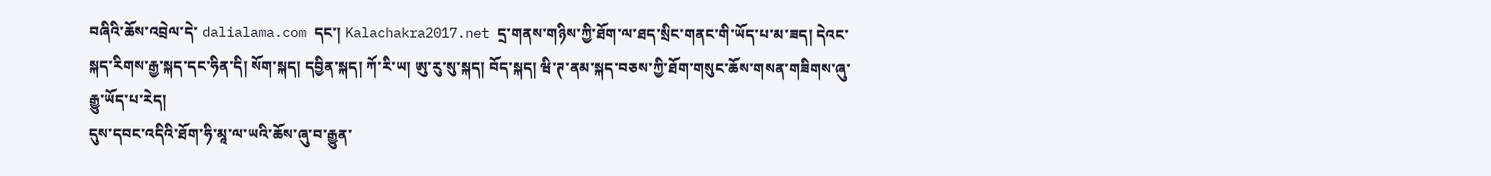བཞིའི་ཆོས་འབྲེལ་དེ་ dalialama.com དང་། Kalachakra2017.net དྲ་གནས་གཉིས་ཀྱི་ཐོག་ལ་ཐད་སྲིང་གནང་གི་ཡོད་པ་མ་ཟད། དེའང་སྐད་རིགས་རྒྱ་སྐད་དང་ཧིན་དི། སོག་སྐད། དབྱིན་སྐད། ཀོ་རི་ཡ། ཨུ་རུ་སུ་སྐད། བོད་སྐད། ཝི་ཊ་ནམ་སྐད་བཅས་ཀྱི་ཐོག་གསུང་ཆོས་གསན་གཟིགས་ཞུ་རྒྱུ་ཡོད་པ་རེད།
དུས་དབང་འདིའི་ཐོག་ཧི་མཱ་ལ་ཡའི་ཆོས་ཞུ་བ་རྒྱུན་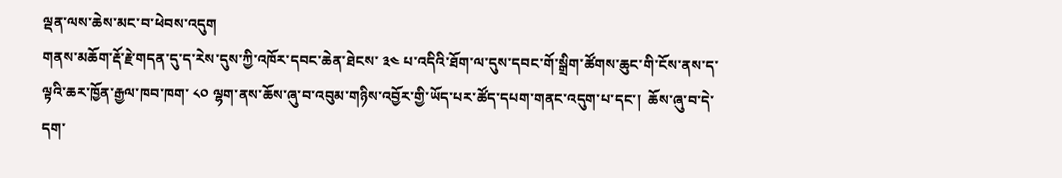ལྡན་ལས་ཆེས་མང་བ་ཕེབས་འདུག
གནས་མཆོག་རྡོ་རྗེ་གདན་དུ་ད་རེས་དུས་ཀྱི་འཁོར་དབང་ཆེན་ཐེངས་ ༣༤ པ་འདིའི་ཐོག་ལ་དུས་དབང་གོ་སྒྲིག་ཚོགས་ཆུང་གི་ངོས་ནས་ད་ལྟའི་ཆར་ཁྱོན་རྒྱལ་ཁབ་ཁག་ ༨༠ ལྷག་ནས་ཆོས་ཞུ་བ་འབུམ་གཉིས་འབྱོར་གྱི་ཡོད་པར་ཚོད་དཔག་གནང་འདུག་པ་དང་།  ཆོས་ཞུ་བ་དེ་དག་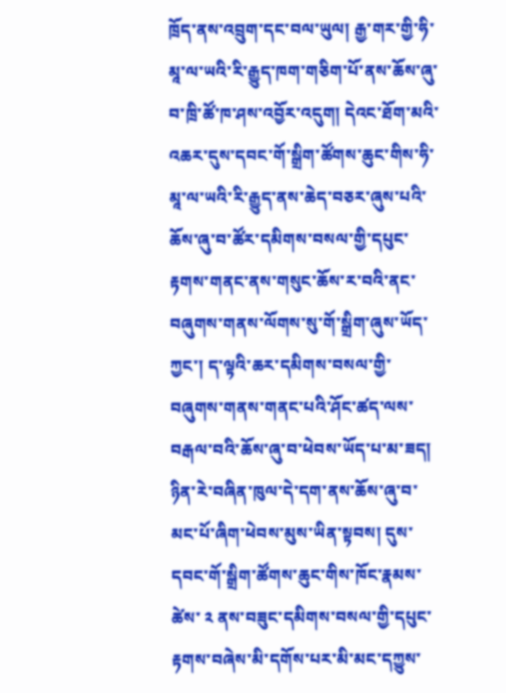ཁྲོད་ནས་འབྲུག་དང་བལ་ཡུལ། རྒྱ་གར་གྱི་ཧི་མཱ་ལ་ཡའི་རི་རྒྱུད་ཁག་གཅིག་པོ་ནས་ཆོས་ཞུ་བ་ཁྲི་ཚོ་ཁ་ཤས་འབྱོར་འདུག། དེའང་ཐོག་མའི་འཆར་དུས་དབང་གོ་སྒྲིག་ཚོགས་ཆུང་གིས་ཧི་མཱ་ལ་ཡའི་རི་རྒྱུད་ནས་ཆེད་བཅར་ཞུས་པའི་ཆོས་ཞུ་བ་ཚོར་དམིགས་བསལ་གྱི་དཔུང་རྟགས་གནང་ནས་གསུང་ཆོས་ར་བའི་ནང་བཞུགས་གནས་ལོགས་སུ་གོ་སྒྲིག་ཞུས་ཡོད་ཀྱང་། ད་ལྟའི་ཆར་དམིགས་བསལ་གྱི་བཞུགས་གནས་གནང་པའི་ཤོང་ཚད་ལས་བརྒལ་བའི་ཆོས་ཞུ་བ་ཕེབས་ཡོད་པ་མ་ཟད། ཉིན་རེ་བཞིན་ཁུལ་དེ་དག་ནས་ཆོས་ཞུ་བ་མང་པོ་ཞིག་ཕེབས་མུས་ཡིན་སྟབས། དུས་དབང་གོ་སྒྲིག་ཚོགས་ཆུང་གིས་ཁོང་རྣམས་ཚེས་ ༢ ནས་བཟུང་དམིགས་བསལ་གྱི་དཔུང་རྟགས་བཞེས་མི་དགོས་པར་མི་མང་དཀྱུས་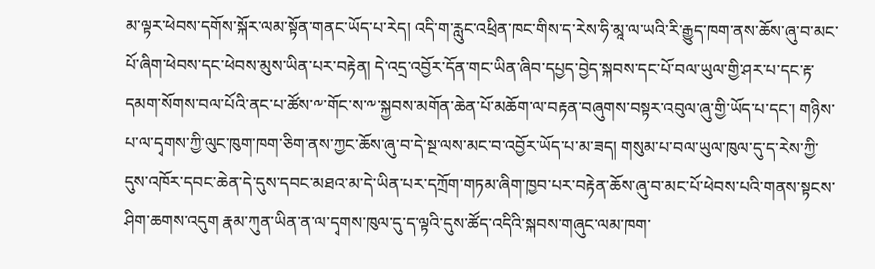མ་ལྟར་ཕེབས་དགོས་སྐོར་ལམ་སྟོན་གནང་ཡོད་པ་རེད། འདི་ག་རླུང་འཕྲིན་ཁང་གིས་ད་རེས་ཧི་མཱ་ལ་ཡའི་རི་རྒྱུད་ཁག་ནས་ཆོས་ཞུ་བ་མང་པོ་ཞིག་ཕེབས་དང་ཕེབས་མུས་ཡིན་པར་བརྟེན། དེ་འདྲ་འབྱོར་དོན་གང་ཡིན་ཞིབ་དཔྱད་བྱེད་སྐབས་དང་པོ་བལ་ཡུལ་གྱི་ཤར་པ་དང་རྟ་དམག་སོགས་བལ་པོའི་ནང་པ་ཚོས་༸་གོང་ས་༸་སྐྱབས་མགོན་ཆེན་པོ་མཆོག་ལ་བརྟན་བཞུགས་བསྟར་འབུལ་ཞུ་གྱི་ཡོད་པ་དང་། གཉིས་པ་ལ་དྭགས་ཀྱི་ལུང་ཁུག་ཁག་ཅིག་ནས་ཀྱང་ཆོས་ཞུ་བ་དེ་སྔ་ལས་མང་བ་འབྱོར་ཡོད་པ་མ་ཟད། གསུམ་པ་བལ་ཡུལ་ཁུལ་དུ་ད་རེས་ཀྱི་དུས་འཁོར་དབང་ཆེན་དེ་དུས་དབང་མཐའ་མ་དེ་ཡིན་པར་དཀྲོག་གཏམ་ཞིག་ཁྱབ་པར་བརྟེན་ཆོས་ཞུ་བ་མང་པོ་ཕེབས་པའི་གནས་སྟངས་ཤིག་ཆགས་འདུག རྣམ་ཀུན་ཡིན་ན་ལ་དྭགས་ཁུལ་དུ་ད་ལྟའི་དུས་ཚོད་འདིའི་སྐབས་གཞུང་ལམ་ཁག་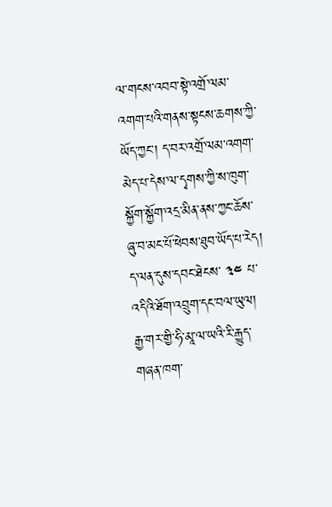ལ་གངས་འབབ་སྟེ་འགྲོ་ལམ་འགག་པའི་གནས་སྟངས་ཆགས་ཀྱི་ཡོད་ཀྱང་། ད་བར་འགྲོ་ལམ་འགག་མེད་པ་དེས་ལ་དྭགས་ཀྱི་ས་ཁུག་སྐྱོག་སྐྱོག་འདྲ་མིན་ནས་ཀྱང་ཆོས་ཞུ་བ་མང་པོ་ཕེབས་ཐུབ་ཡོད་པ་རེད། ད་ལན་དུས་དབང་ཐེངས་ ༣༤ པ་འདིའི་ཐོག་འབྲུག་དང་བལ་ཡུལ། རྒྱ་གར་གྱི་ཧི་མཱ་ལ་ཡའི་རི་རྒྱུད་གཞན་ཁག་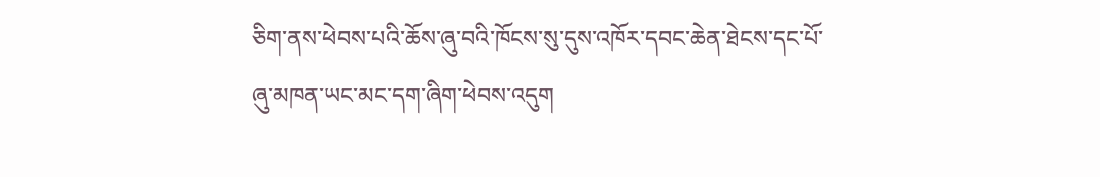ཅིག་ནས་ཕེབས་པའི་ཆོས་ཞུ་བའི་ཁོངས་སུ་དུས་འཁོར་དབང་ཆེན་ཐེངས་དང་པོ་ཞུ་མཁན་ཡང་མང་དག་ཞིག་ཕེབས་འདུག